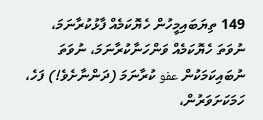149 ތިޔަބައިމީހުން ހެޔޮކަމެއް ފާޅުކުރާނަމަ، ނުވަތަ ހެޔޮކަމެއް ވަންހަނާކުރާނަމަ، ނުވަތަ ނުބައިކަމަކުން عفو ކުރާނަމަ (ދަންނާށެވެ!) ފަހެ، ހަމަކަށަވަރުން،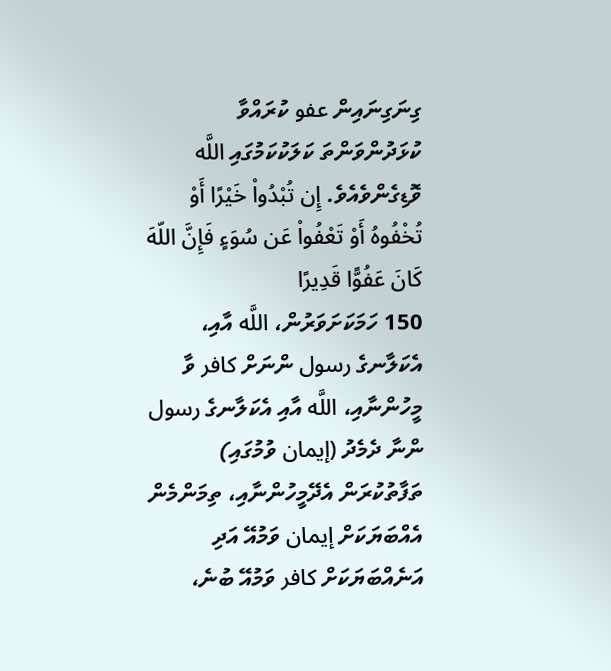ގިނަގިނައިން عفو ކުރައްވާ ކުޅަދުންވަންތަ ކަލަކުކަމުގައި اللَّه ވޮޑިގެންވެއެވެ. إِن تُبْدُواْ خَيْرًا أَوْ تُخْفُوهُ أَوْ تَعْفُواْ عَن سُوَءٍ فَإِنَّ اللّهَ كَانَ عَفُوًّا قَدِيرًا
150 ހަމަކަށަވަރުން، اللَّه އާއި، އެކަލާނގެ رسول ންނަށް كافر ވާ މީހުންނާއި، اللَّه އާއި އެކަލާނގެ رسول ންނާ ދެމެދު (إيمان ވުމުގައި) ތަފާތުކުރަން އެދޭމީހުންނާއި، ތިމަންމެން އެއްބަޔަކަށް إيمان ވަމުއޭ އަދި އަނެއްބަޔަކަށް كافر ވަމުއޭ ބުނެ،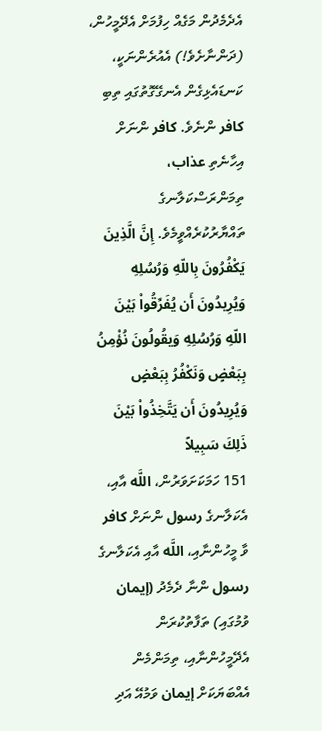އެދެމެދުން މަގެއް ހިފުމަށް އެދޭމީހުން، (ދަންނާށެވެ!) އެއުރެންނަކީ، ކަނޑައެޅިގެން އެނގޭގޮތުގައި ތިބި كافر ންނެވެ. كافر ންނަށް އިހާނެތި عذاب، ތިމަންރަސްކަލާނގެ ތައްޔާރުކުރެއްވީމެވެ. إِنَّ الَّذِينَ يَكْفُرُونَ بِاللّهِ وَرُسُلِهِ وَيُرِيدُونَ أَن يُفَرِّقُواْ بَيْنَ اللّهِ وَرُسُلِهِ وَيقُولُونَ نُؤْمِنُ بِبَعْضٍ وَنَكْفُرُ بِبَعْضٍ وَيُرِيدُونَ أَن يَتَّخِذُواْ بَيْنَ ذَلِكَ سَبِيلاً
151 ހަމަކަށަވަރުން، اللَّه އާއި، އެކަލާނގެ رسول ންނަށް كافر ވާ މީހުންނާއި، اللَّه އާއި އެކަލާނގެ رسول ންނާ ދެމެދު (إيمان ވުމުގައި) ތަފާތުކުރަން އެދޭމީހުންނާއި، ތިމަންމެން އެއްބަޔަކަށް إيمان ވަމުއޭ އަދި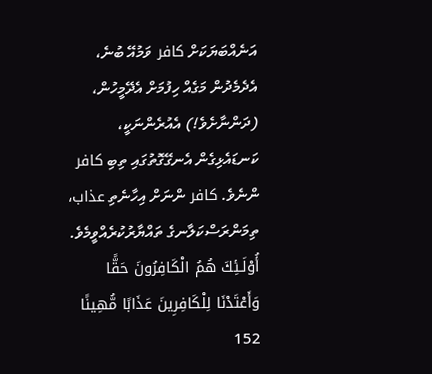އަނެއްބަޔަކަށް كافر ވަމުއޭ ބުނެ، އެދެމެދުން މަގެއް ހިފުމަށް އެދޭމީހުން، (ދަންނާށެވެ!) އެއުރެންނަކީ، ކަނޑައެޅިގެން އެނގޭގޮތުގައި ތިބި كافر ންނެވެ. كافر ންނަށް އިހާނެތި عذاب، ތިމަންރަސްކަލާނގެ ތައްޔާރުކުރެއްވީމެވެ. أُوْلَـئِكَ هُمُ الْكَافِرُونَ حَقًّا وَأَعْتَدْنَا لِلْكَافِرِينَ عَذَابًا مُّهِينًا
152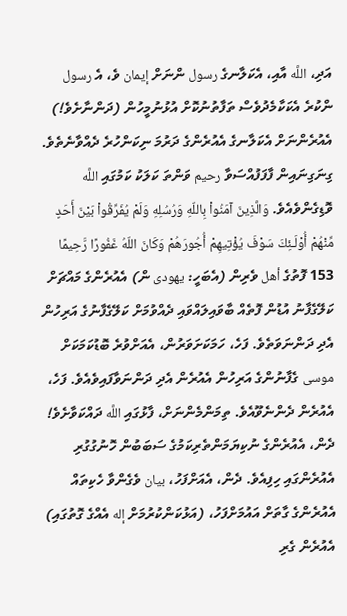އަދި، اللَّه އާއި، އެކަލާނގެ رسول ންނަށް إيمان ވެ، އެ رسول ންކުރެ އެކަކާމެދުވެސް ތަފާތުނުކޮށް އުޅުނުމީހުން (ދަންނާށެވެ!) އެއުރެންނަށް އެކަލާނގެ އެއުރެންގެ ދަރުމަ ނިކަންހުރެ ދެއްވާނެތެވެ. ގިނަގިނައިން ފާފަފުއްސަވާ رحيم ވަންތަ ކަލަކު ކަމުގައި اللَّه ވޮޑިގެންވެއެވެ. وَالَّذِينَ آمَنُواْ بِاللّهِ وَرُسُلِهِ وَلَمْ يُفَرِّقُواْ بَيْنَ أَحَدٍ مِّنْهُمْ أُوْلَـئِكَ سَوْفَ يُؤْتِيهِمْ أُجُورَهُمْ وَكَانَ اللّهُ غَفُورًا رَّحِيمًا
153 ފޮތުގެ أهل ވެރިން (އެބަހީ: يهودى ން) އެއުރެންގެ މައްޗަށް ކަލޭގެފާނު އުޑުން ފޮތެއް ބާވައިލައްވައި ދެއްވުމަށް ކަލޭގެފާނުގެ އަރިހުން އެދި ދަންނަވަތެވެ. ފަހެ، ހަމަކަށަވަރުން، އެއަށްވުރެ ބޮޑުކަމަކަށް موسى ގެފާނުންގެ އަރިހުން އެއުރެން އެދި ދަންނަވާފައިވެއެވެ. ފަހެ، އެއުރެން ދެންނެވޫއެވެ. ތިމަންމެންނަށް، ފާޅުގައި اللَّه ދައްކަވާށެވެ! ދެން، އެއުރެންގެ ނުކިޔަމަންތެރިކަމުގެ ސަބަބުން ހޮނުގުގުރި އެއުރެންގައި ހިފިއެވެ. ދެން، އެއަށްފަހު، بيان ވެގެންވާ ހެކިތައް އެއުރެންގެ ގާތަށް އައުމަށްފަހު، (އަޅުކަންކުރުމަށް إله އެއްގެ ގޮތުގައި) އެއުރެން ގެރި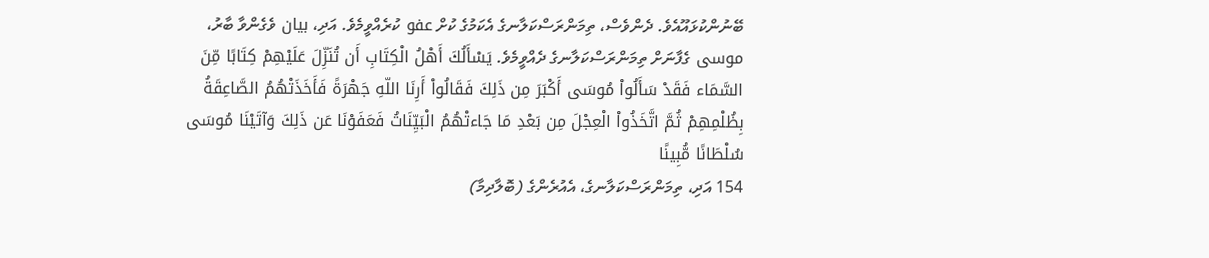ބޭނުންކުޅައޫއެވެ. ދެންވެސް، ތިމަންރަސްކަލާނގެ އެކަމުގެ ކުށް عفو ކުރެއްވީމެވެ. އަދި، بيان ވެގެންވާ ބާރު، موسى ގެފާނަށް ތިމަންރަސްކަލާނގެ ދެއްވީމެވެ. يَسْأَلُكَ أَهْلُ الْكِتَابِ أَن تُنَزِّلَ عَلَيْهِمْ كِتَابًا مِّنَ السَّمَاء فَقَدْ سَأَلُواْ مُوسَى أَكْبَرَ مِن ذَلِكَ فَقَالُواْ أَرِنَا اللّهِ جَهْرَةً فَأَخَذَتْهُمُ الصَّاعِقَةُ بِظُلْمِهِمْ ثُمَّ اتَّخَذُواْ الْعِجْلَ مِن بَعْدِ مَا جَاءتْهُمُ الْبَيِّنَاتُ فَعَفَوْنَا عَن ذَلِكَ وَآتَيْنَا مُوسَى سُلْطَانًا مُّبِينًا
154 އަދި، ތިމަންރަސްކަލާނގެ، އެއުރެންގެ (ބޮލާދިމާ)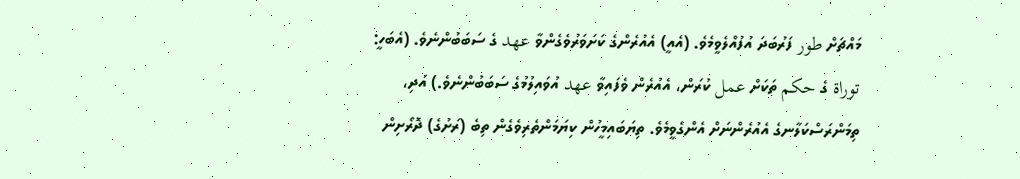މައްޗަށް طور ފަރުބަދަ އުފުއްލެވީމެވެ. (އެއީ) އެއުރެންގެ ކަށަވަރުވެގެންވާ عهد ގެ ސަބަބުންނެވެ. (އެބަހީ: توراة ގެ حكم ތަކަށް عمل ކުރަން، އެއުރެން ވެފައިވާ عهد އުވައިލުމުގެ ސަބަބުންނެވެ.) އަދި، ތިމަންރަސްކަލާނގެ އެއުރެންނަށް އެންގެވީމެވެ. ތިޔަބައިމީހުން ކިޔަމަންތެރިވެގެން ތިބެ (ރަށުގެ) ދޮރޯށިން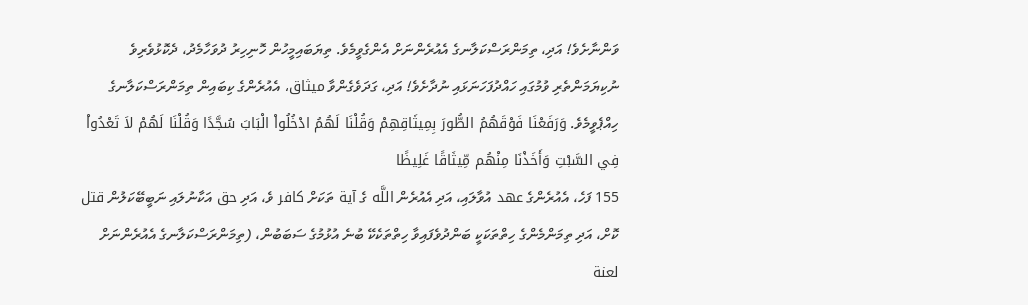ވަންނާށެވެ! އަދި، ތިމަންރަސްކަލާނގެ އެއުރެންނަށް އެންގެވީމެވެ. ތިޔަބައިމީހުން ހޮނިހިރު ދުވަހާމެދު، ދެކޮޅުވެރިވެ ނުކިޔަމަންތެރި ވުމުގައި ހައްދުފަހަނަޅައި ނުދާށެވެ! އަދި، ގަދަވެގެންވާ ميثاق، އެއުރެންގެ ކިބައިން ތިމަންރަސްކަލާނގެ ހިއްޕެވީމެވެ. وَرَفَعْنَا فَوْقَهُمُ الطُّورَ بِمِيثَاقِهِمْ وَقُلْنَا لَهُمُ ادْخُلُواْ الْبَابَ سُجَّدًا وَقُلْنَا لَهُمْ لاَ تَعْدُواْ فِي السَّبْتِ وَأَخَذْنَا مِنْهُم مِّيثَاقًا غَلِيظًا
155 ފަހެ، އެއުރެންގެ عهد އުވާލައި، އަދި އެއުރެން اللَّه ގެ آية ތަކަށް كافر ވެ، އަދި حق އަކާނުލައި ނަބީބޭކަލުން قتل ކޮށް، އަދި ތިމަންމެންގެ ހިތްތަކަކީ ބަންދުވެފައިވާ ހިތްތަކެކޭ ބުނެ އުޅުމުގެ ސަބަބުން، (ތިމަންރަސްކަލާނގެ އެއުރެންނަށް لعنة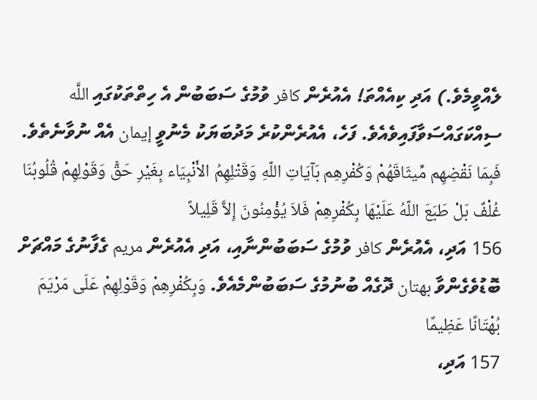ލެއްވީމެވެ.) އަދި ކިއެއްތަ! އެއުރެން كافر ވުމުގެ ސަބަބުން އެ ހިތްތަކުގައި اللَّه ސިއްކަގައްސަވާފައިވެއެވެ. ފަހެ، އެއުރެންކުރެ މަދުބަޔަކު މެނުވީ إيمان އެއް ނުވާނެތެވެ. فَبِمَا نَقْضِهِم مِّيثَاقَهُمْ وَكُفْرِهِم بَآيَاتِ اللّهِ وَقَتْلِهِمُ الأَنْبِيَاء بِغَيْرِ حَقًّ وَقَوْلِهِمْ قُلُوبُنَا غُلْفٌ بَلْ طَبَعَ اللّهُ عَلَيْهَا بِكُفْرِهِمْ فَلاَ يُؤْمِنُونَ إِلاَّ قَلِيلاً
156 އަދި، އެއުރެން كافر ވުމުގެ ސަބަބުންނާއި، އަދި އެއުރެން مريم ގެފާނުގެ މައްޗަށް ބޮޑުވެގެންވާ بهتان ދޮގެއް ބުނުމުގެ ސަބަބުންމެއެވެ. وَبِكُفْرِهِمْ وَقَوْلِهِمْ عَلَى مَرْيَمَ بُهْتَانًا عَظِيمًا
157 އަދި،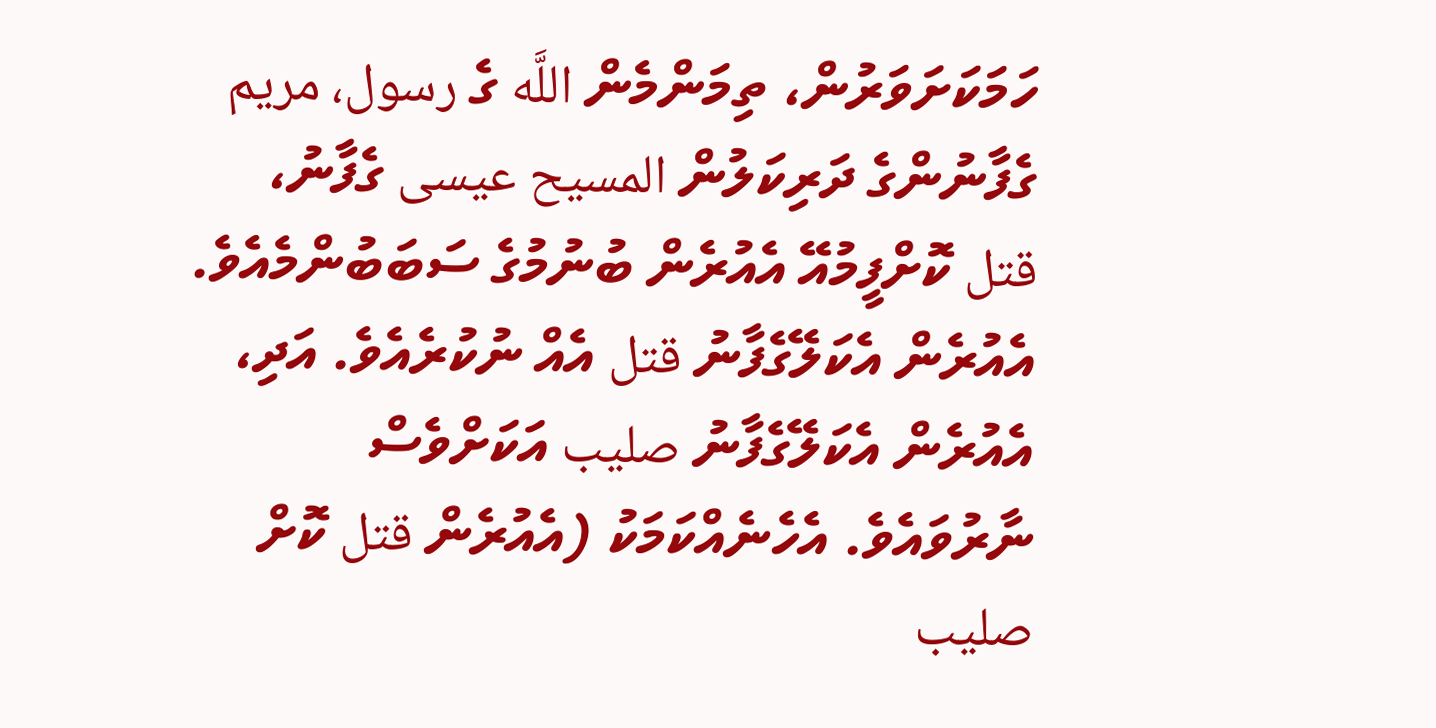ހަމަކަށަވަރުން، ތިމަންމެން اللَّه ގެ رسول، مريم ގެފާނުންގެ ދަރިކަލުން المسيح عيسى ގެފާނު، قتل ކޮށްފީމުއޭ އެއުރެން ބުނުމުގެ ސަބަބުންމެއެވެ. އެއުރެން އެކަލޭގެފާނު قتل އެއް ނުކުރެއެވެ. އަދި، އެއުރެން އެކަލޭގެފާނު صليب އަކަށްވެސް ނާރުވައެވެ. އެހެނެއްކަމަކު (އެއުރެން قتل ކޮށް صليب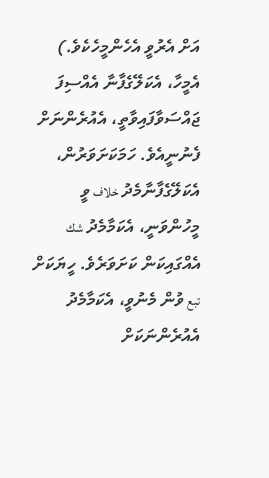އަށް އެރުވީ އެހެންމީހެކެވެ.) އެމީހާ، އެކަލޭގެފާނާ އެއްސިފަ ޖައްސަވާފައިވާތީ، އެއުރެންނަށް ފެނުނީއެވެ. ހަމަކަށަވަރުން، އެކަލޭގެފާނާމެދު خلاف ވީ މީހުންވަނީ، އެކަމާމެދު شك އެއްގައިކަން ކަށަވަރެވެ. ހީޔަކަށް تبع ވުން މެނުވީ، އެކަމާމެދު އެއުރެންނަކަށް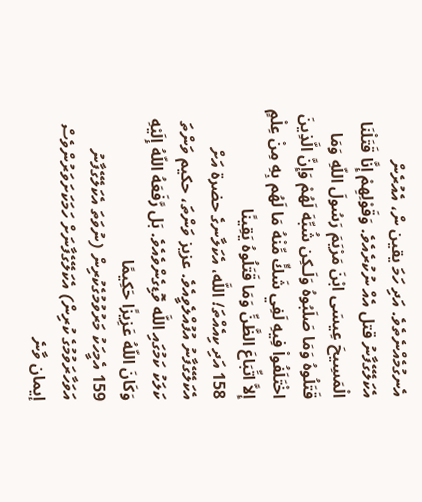އެނގުމެއްނެތެވެ. އަދި ހަމަ يقين ން، އެއުރެން އެކަލޭގެފާނު قتل އެއް ނުކުރެއެވެ. وَقَوْلِهِمْ إِنَّا قَتَلْنَا الْمَسِيحَ عِيسَى ابْنَ مَرْيَمَ رَسُولَ اللّهِ وَمَا قَتَلُوهُ وَمَا صَلَبُوهُ وَلَـكِن شُبِّهَ لَهُمْ وَإِنَّ الَّذِينَ اخْتَلَفُواْ فِيهِ لَفِي شَكٍّ مِّنْهُ مَا لَهُم بِهِ مِنْ عِلْمٍ إِلاَّ اتِّبَاعَ الظَّنِّ وَمَا قَتَلُوهُ يَقِينًا
158 އަދި ކިއެއްތަ! اللَّه، އެކަލާނގެ حضرة އަށް އެކަލޭގެފާނު އުފުއްލެވީއެވެ. عزيز ވަންތަ، حكيم ވަންތަ ކަލަކު ކަމުގައި اللَّه ވޮޑިގެންވެއެވެ. بَل رَّفَعَهُ اللّهُ إِلَيْهِ وَكَانَ اللّهُ عَزِيزًا حَكِيمًا
159 އެމީހަކު މަރުވުމުގެކުރިން (ނުވަތަ އެކަލޭގެފާނު އަވަހާރަވުމުގެ ކުރިން) އެކަލޭގެފާނަށް ހަމަކަށަވަރުންވެސް إيمان ވާނެ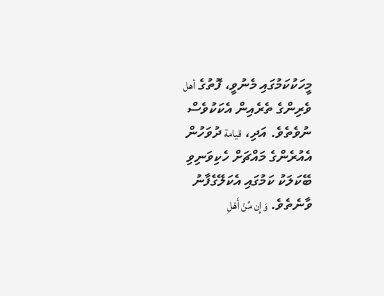މީހަކުކަމުގައި މެނުވީ، ފޮތުގެ أهل ވެރިންގެ ތެރެއިން އެކަކުވެސް ނުވެތެވެ. އަދި، قيامة ދުވަހުން އެއުރެންގެ މައްޗަށް ހެކިވަނިވި ބޭކަލަކު ކަމުގައި އެކަލޭގެފާނު ވާނެތެވެ. وَإِن مِّنْ أَهْلِ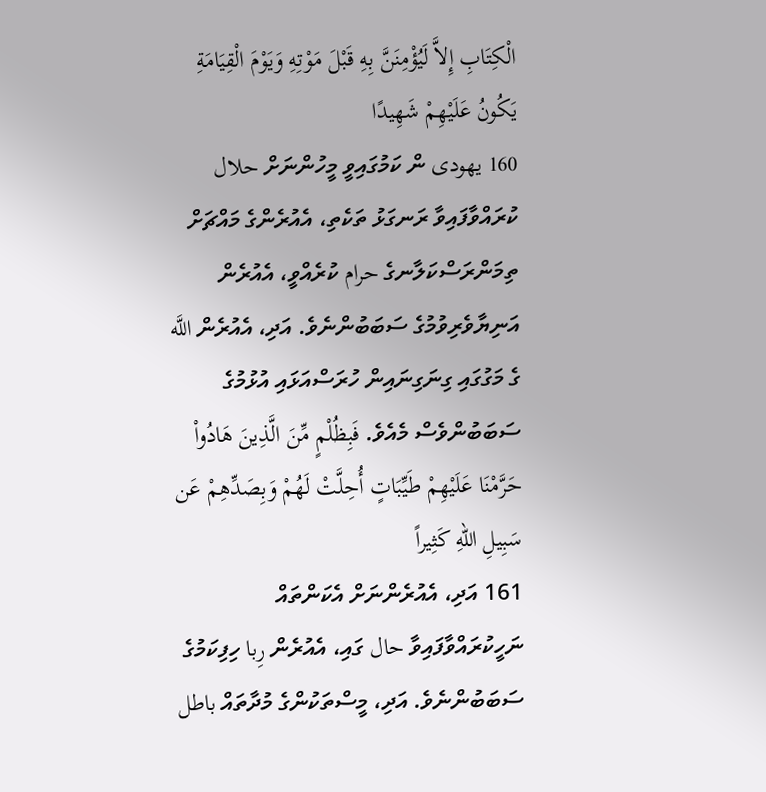الْكِتَابِ إِلاَّ لَيُؤْمِنَنَّ بِهِ قَبْلَ مَوْتِهِ وَيَوْمَ الْقِيَامَةِ يَكُونُ عَلَيْهِمْ شَهِيدًا
160 يهودى ން ކަމުގައިވީ މީހުންނަށް حلال ކުރައްވާފައިވާ ރަނގަޅު ތަކެތި، އެއުރެންގެ މައްޗަށް ތިމަންރަސްކަލާނގެ حرام ކުރެއްވީ، އެއުރެން އަނިޔާވެރިވުމުގެ ސަބަބުންނެވެ. އަދި، އެއުރެން اللَّه ގެ މަގުގައި ގިނަގިނައިން ހުރަސްއަޅައި އުޅުމުގެ ސަބަބުންވެސް މެއެވެ. فَبِظُلْمٍ مِّنَ الَّذِينَ هَادُواْ حَرَّمْنَا عَلَيْهِمْ طَيِّبَاتٍ أُحِلَّتْ لَهُمْ وَبِصَدِّهِمْ عَن سَبِيلِ اللّهِ كَثِيراً
161 އަދި، އެއުރެންނަށް އެކަންތައް ނަހީކުރައްވާފައިވާ حال ގައި، އެއުރެން رِبا ހިފިކަމުގެ ސަބަބުންނެވެ. އަދި، މީސްތަކުންގެ މުދާތައް باطل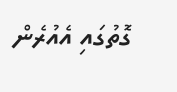ގޮތުގައި އެއުރެން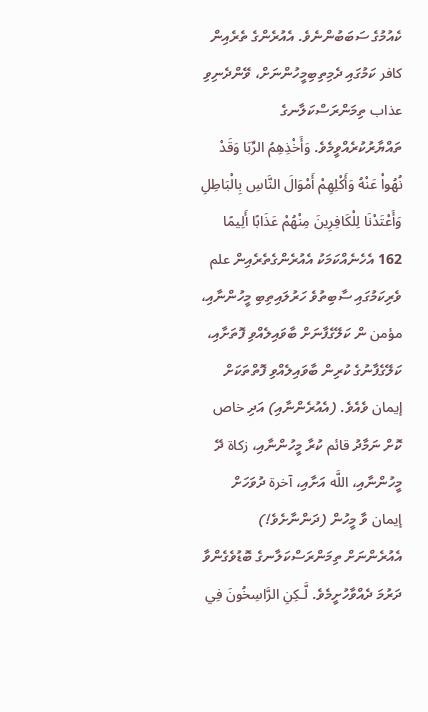ކެއުމުގެ ސަބަބުންނެވެ. އެއުރެންގެ ތެރެއިން كافر ކަމުގައި ދެމިތިބިމީހުންނަށް، ވޭންދެނިވި عذاب ތިމަންރަސްކަލާނގެ ތައްޔާރުކުރެއްވީމެވެ. وَأَخْذِهِمُ الرِّبَا وَقَدْ نُهُواْ عَنْهُ وَأَكْلِهِمْ أَمْوَالَ النَّاسِ بِالْبَاطِلِ وَأَعْتَدْنَا لِلْكَافِرِينَ مِنْهُمْ عَذَابًا أَلِيمًا
162 އެހެނެއްކަމަކު އެއުރެންގެތެރެއިން علم ވެރިކަމުގައި ސާބިތުވެ ހަރުލައިތިބި މީހުންނާއި، مؤمن ން ކަލޭގެފާނަށް ބާވައިލެއްވި ފޮތަށާއި، ކަލޭގެފާނުގެ ކުރިން ބާވައިލެއްވި ފޮތްތަކަށް إيمان ވެއެވެ. (އެއުރެންނާއި) އަދި خاص ކޮށް ނަމާދު قائم ކުރާ މީހުންނާއި، زكاة ދޭ މީހުންނާއި، اللَّه އަށާއި، آخرة ދުވަހަށް إيمان ވާ މީހުން (ދަންނާށެވެ!) އެއުރެންނަށް ތިމަންރަސްކަލާނގެ ބޮޑުވެގެންވާ ދަރުމަ ދެއްވާހުށީމެވެ. لَّـكِنِ الرَّاسِخُونَ فِي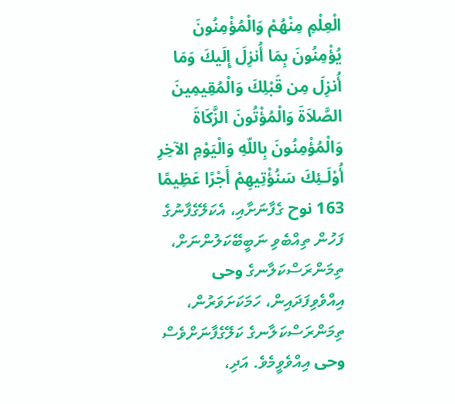الْعِلْمِ مِنْهُمْ وَالْمُؤْمِنُونَ يُؤْمِنُونَ بِمَا أُنزِلَ إِلَيكَ وَمَا أُنزِلَ مِن قَبْلِكَ وَالْمُقِيمِينَ الصَّلاَةَ وَالْمُؤْتُونَ الزَّكَاةَ وَالْمُؤْمِنُونَ بِاللّهِ وَالْيَوْمِ الآخِرِ أُوْلَـئِكَ سَنُؤْتِيهِمْ أَجْرًا عَظِيمًا
163 نوح ގެފާނަށާއި، އެކަލޭގެފާނުގެ ފަހުން ތިއްބެވި ނަބީބޭކަލުންނަށް، ތިމަންރަސްކަލާނގެ وحى އިއްވެވިފަދައިން، ހަމަކަށަވަރުން، ތިމަންރަސްކަލާނގެ ކަލޭގެފާނަށްވެސް وحى އިއްވެވީމެވެ. އަދި،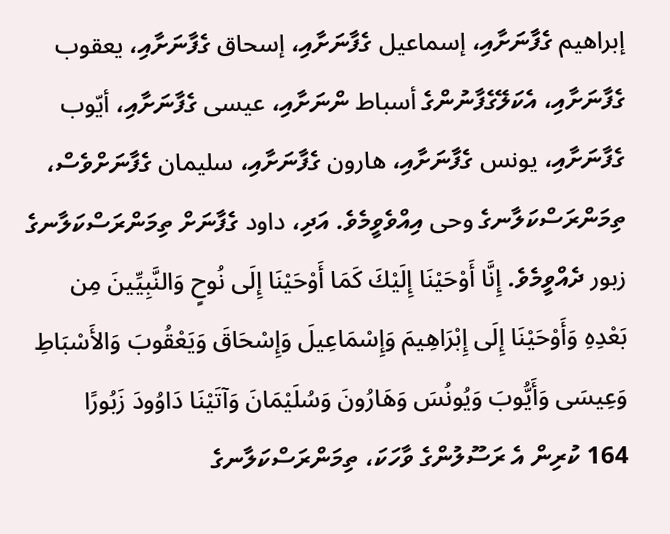إبراهيم ގެފާނަށާއި، إسماعيل ގެފާނަށާއި، إسحاق ގެފާނަށާއި، يعقوب ގެފާނަށާއި، އެކަލޭގެފާނުންގެ أسباط ންނަށާއި، عيسى ގެފާނަށާއި، أيّوب ގެފާނަށާއި، يونس ގެފާނަށާއި، هارون ގެފާނަށާއި، سليمان ގެފާނަށްވެސް، ތިމަންރަސްކަލާނގެ وحى އިއްވެވީމެވެ. އަދި، داود ގެފާނަށް ތިމަންރަސްކަލާނގެ زبور ދެއްވީމެވެ. إِنَّا أَوْحَيْنَا إِلَيْكَ كَمَا أَوْحَيْنَا إِلَى نُوحٍ وَالنَّبِيِّينَ مِن بَعْدِهِ وَأَوْحَيْنَا إِلَى إِبْرَاهِيمَ وَإِسْمَاعِيلَ وَإِسْحَاقَ وَيَعْقُوبَ وَالأَسْبَاطِ وَعِيسَى وَأَيُّوبَ وَيُونُسَ وَهَارُونَ وَسُلَيْمَانَ وَآتَيْنَا دَاوُودَ زَبُورًا
164 ކުރިން އެ ރަސޫލުންގެ ވާހަކަ، ތިމަންރަސްކަލާނގެ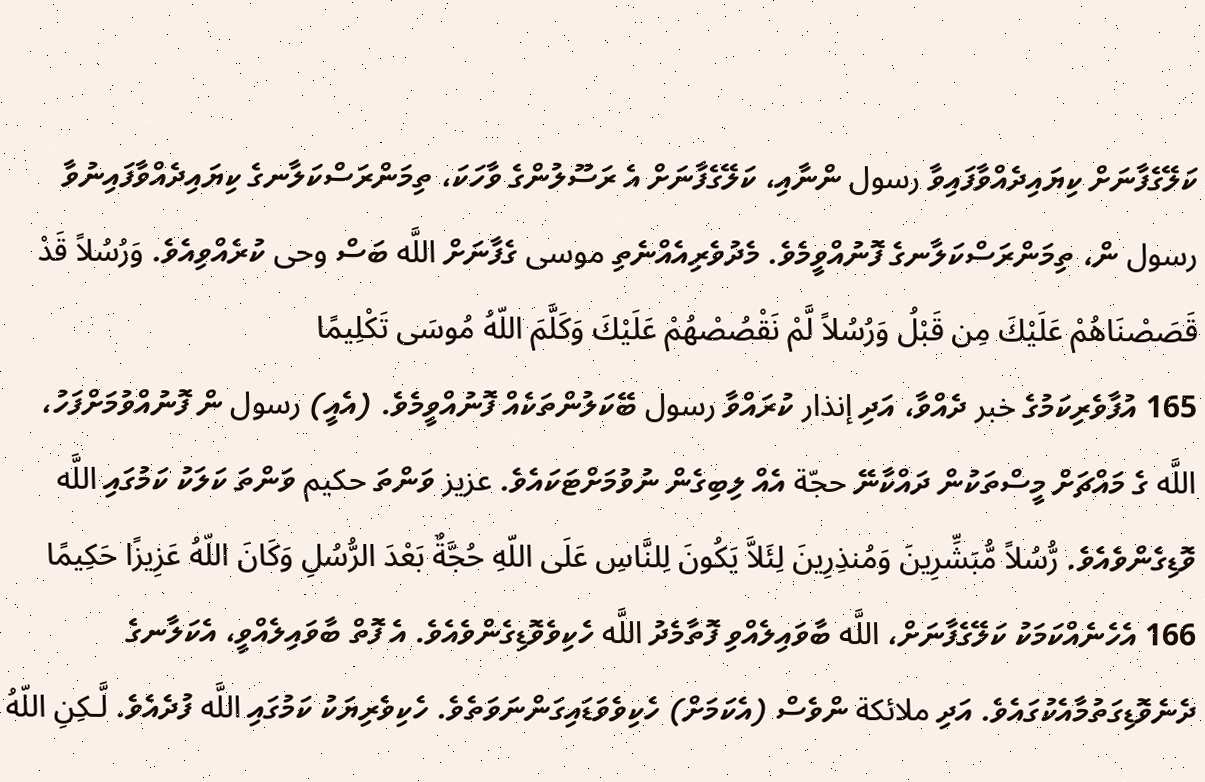ކަލޭގެފާނަށް ކިޔައިދެއްވާފައިވާ رسول ންނާއި، ކަލޭގެފާނަށް އެ ރަސޫލުންގެ ވާހަކަ، ތިމަންރަސްކަލާނގެ ކިޔައިދެއްވާފައިނުވާ رسول ން، ތިމަންރަސްކަލާނގެ ފޮނުއްވީމެވެ. މެދުވެރިއެއްނެތި موسى ގެފާނަށް اللَّه ބަސް وحى ކުރެއްވިއެވެ. وَرُسُلاً قَدْ قَصَصْنَاهُمْ عَلَيْكَ مِن قَبْلُ وَرُسُلاً لَّمْ نَقْصُصْهُمْ عَلَيْكَ وَكَلَّمَ اللّهُ مُوسَى تَكْلِيمًا
165 އުފާވެރިކަމުގެ خبر ދެއްވާ، އަދި إنذار ކުރައްވާ رسول ބޭކަލުންތަކެއް ފޮނުއްވީމެވެ. (އެއީ) رسول ން ފޮނުއްވުމަށްފަހު، اللَّه ގެ މައްޗަށް މީސްތަކުން ދައްކާނޭ حجّة އެއް ލިބިގެން ނުވުމަށްޓަކައެވެ. عزيز ވަންތަ حكيم ވަންތަ ކަލަކު ކަމުގައި اللَّه ވޮޑިގެންވެއެވެ. رُّسُلاً مُّبَشِّرِينَ وَمُنذِرِينَ لِئَلاَّ يَكُونَ لِلنَّاسِ عَلَى اللّهِ حُجَّةٌ بَعْدَ الرُّسُلِ وَكَانَ اللّهُ عَزِيزًا حَكِيمًا
166 އެހެނެއްކަމަކު ކަލޭގެފާނަށް، اللَّه ބާވައިލެއްވި ފޮތާމެދު اللَّه ހެކިވެވޮޑިގެންވެއެވެ. އެ ފޮތް ބާވައިލެއްވީ، އެކަލާނގެ ދެނެވޮޑިގަތުމާއެކުގައެވެ. އަދި ملائكة ންވެސް (އެކަމަށް) ހެކިވެވަޑައިގަންނަވަތެވެ. ހެކިވެރިޔަކު ކަމުގައި اللَّه ފުދެއެވެ. لَّـكِنِ اللّهُ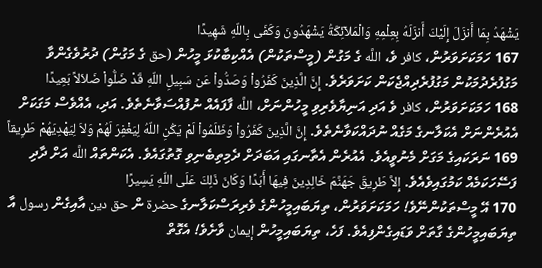يَشْهَدُ بِمَا أَنزَلَ إِلَيْكَ أَنزَلَهُ بِعِلْمِهِ وَالْمَلآئِكَةُ يَشْهَدُونَ وَكَفَى بِاللّهِ شَهِيدًا
167 ހަމަކަށަވަރުން، كافر ވެ، اللَّه ގެ މަގުން (މީސްތަކުން) އެއްކިބާކުޅަ މީހުން (حق ގެ މަގުން) ދުރުވެގެންވާ މަގުފުރެދުމަކުން މަގުފުރެދިއްޖެކަން ކަށަވަރެވެ. إِنَّ الَّذِينَ كَفَرُواْ وَصَدُّواْ عَن سَبِيلِ اللّهِ قَدْ ضَلُّواْ ضَلاَلاً بَعِيدًا
168 ހަމަކަށަވަރުން، كافر ވެ އަދި އަނިޔާވެރިވި މީހުންނަށް، اللَّه ފާފައެއް ނުފުއްސަވާނެތެވެ. އަދި، އެއްވެސް މަގަކަށް އެއުރެންނަށް އެކަލާނގެ މަގެއް ނުދައްކަވާނެތެވެ. إِنَّ الَّذِينَ كَفَرُواْ وَظَلَمُواْ لَمْ يَكُنِ اللّهُ لِيَغْفِرَ لَهُمْ وَلاَ لِيَهْدِيَهُمْ طَرِيقاً
169 ނަރަކައިގެ މަގަށް މެނުވީއެވެ. އެއުރެން އެތާނގައި އަބަދަށް ދެމިތިބެނިވި ގޮތުގައެވެ. އެކަންތައް اللَّه އަށް ދާދި ފަސޭހަކަމެއް ކަމުގައިވެއެވެ. إِلاَّ طَرِيقَ جَهَنَّمَ خَالِدِينَ فِيهَا أَبَدًا وَكَانَ ذَلِكَ عَلَى اللّهِ يَسِيرًا
170 އޭ މީސްތަކުންނޭވެ! ހަމަކަށަވަރުން، ތިޔަބައިމީހުންގެ ވެރިރަސްކަލާނގެ حضرة ން حق دين އާއިގެން رسول އާ ތިޔަބައިމީހުންގެ ގާތަށް ވަޑައިގެންފިއެވެ. ފަހެ، ތިޔަބައިމީހުން إيمان ވާށެވެ! އެގޮތް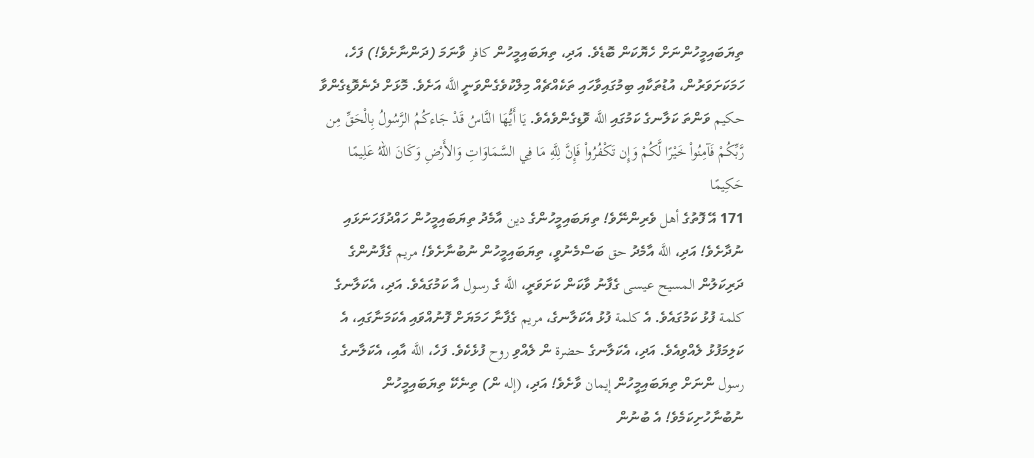ތިޔަބައިމީހުންނަށް ހެޔޮކަން ބޮޑެވެ. އަދި، ތިޔަބައިމީހުން كافر ވާނަމަ (ދަންނާށެވެ!) ފަހެ، ހަމަކަށަވަރުން، އުޑުތަކާއި ބިމުގައިވާހައި ތަކެއްޗެއް މިލްކުވެގެންވަނީ اللَّه އަށެވެ. މޮޅަށް ދެނެވޮޑިގެންވާ حكيم ވަންތަ ކަލާނގެ ކަމުގައި اللَّه ވޮޑިގެންވެއެވެ. يَا أَيُّهَا النَّاسُ قَدْ جَاءكُمُ الرَّسُولُ بِالْحَقِّ مِن رَّبِّكُمْ فَآمِنُواْ خَيْرًا لَّكُمْ وَإِن تَكْفُرُواْ فَإِنَّ لِلَّهِ مَا فِي السَّمَاوَاتِ وَالأَرْضِ وَكَانَ اللّهُ عَلِيمًا حَكِيمًا
171 އޭ ފޮތުގެ أهل ވެރިންނޭވެ! ތިޔަބައިމީހުންގެ دين އާމެދު ތިޔަބައިމީހުން ހައްދުފަހަނަޅައި ނުދާށެވެ! އަދި، اللَّه އާމެދު حق ބަސްމެނުވީ، ތިޔަބައިމީހުން ނުބުނާށެވެ! مريم ގެފާނުންގެ ދަރިކަލުން المسيح عيسى ގެފާނު ވާކަން ކަށަވަރީ، اللَّه ގެ رسول އާ ކަމުގައެވެ. އަދި، އެކަލާނގެ كلمة ފުޅު ކަމުގައެވެ. އެ كلمة ފުޅު އެކަލާނގެ، مريم ގެފާނާ ހަމަޔަށް ފޮނުއްވައި އެކަމަނާގައި، އެ ކަލިމަފުޅު ލެއްވިއެވެ. އަދި، އެކަލާނގެ حضرة ން ލެއްވި روح ފުޅެކެވެ. ފަހެ، اللَّه އާއި، އެކަލާނގެ رسول ންނަށް ތިޔަބައިމީހުން إيمان ވާށެވެ! އަދި، (إله ން) ތިނެކޭ ތިޔަބައިމީހުން ނުބުނާހުށިކަމެވެ! އެ ބުނުން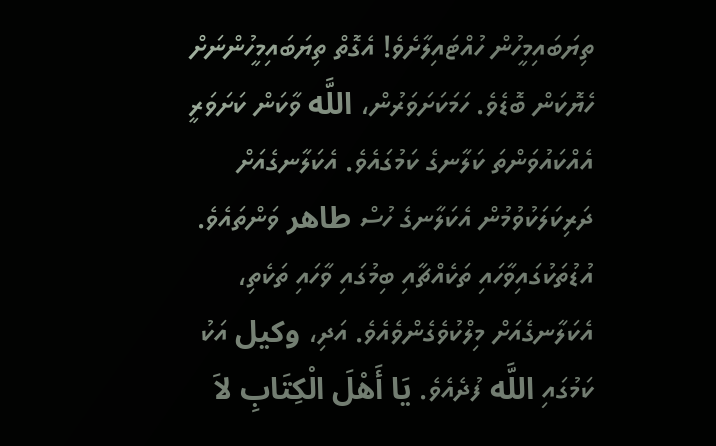ތިޔަބައިމީހުން ހުއްޓައިލާށެވެ! އެގޮތް ތިޔަބައިމީހުންނަށް ހެޔޮކަން ބޮޑެވެ. ހަމަކަށަވަރުން، اللَّه ވާކަން ކަށަވަރީ އެއްކައުވަންތަ ކަލާނގެ ކަމުގައެވެ. އެކަލާނގެއަށް ދަރިކަލަކުވުމުން އެކަލާނގެ ހުސް طاهر ވަންތައެވެ. އުޑުތަކުގައިވާހައި ތަކެއްޗާއި ބިމުގައި ވާހައި ތަކެތި، އެކަލާނގެއަށް މިލްކުވެގެންވެއެވެ. އަދި، وكيل އަކު ކަމުގައި اللَّه ފުދެއެވެ. يَا أَهْلَ الْكِتَابِ لاَ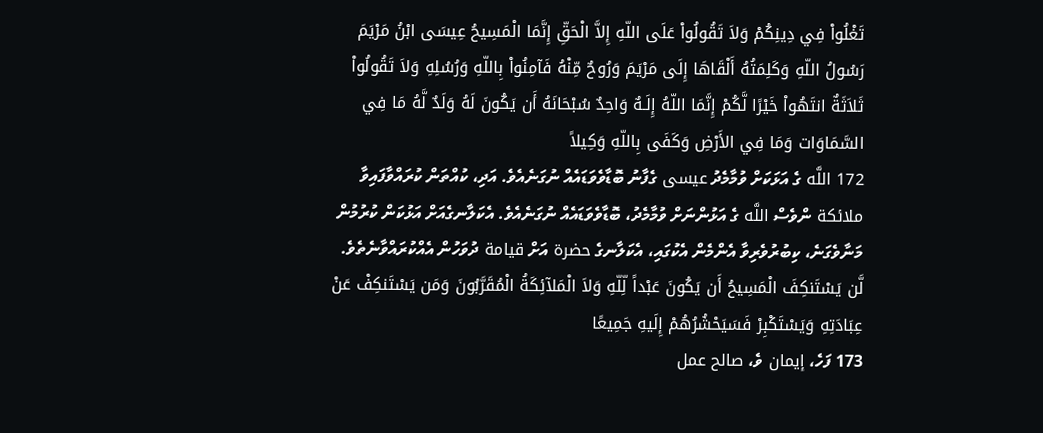تَغْلُواْ فِي دِينِكُمْ وَلاَ تَقُولُواْ عَلَى اللّهِ إِلاَّ الْحَقِّ إِنَّمَا الْمَسِيحُ عِيسَى ابْنُ مَرْيَمَ رَسُولُ اللّهِ وَكَلِمَتُهُ أَلْقَاهَا إِلَى مَرْيَمَ وَرُوحٌ مِّنْهُ فَآمِنُواْ بِاللّهِ وَرُسُلِهِ وَلاَ تَقُولُواْ ثَلاَثَةٌ انتَهُواْ خَيْرًا لَّكُمْ إِنَّمَا اللّهُ إِلَـهٌ وَاحِدٌ سُبْحَانَهُ أَن يَكُونَ لَهُ وَلَدٌ لَّهُ مَا فِي السَّمَاوَات وَمَا فِي الأَرْضِ وَكَفَى بِاللّهِ وَكِيلاً
172 اللَّه ގެ އަޅަކަށް ވުމާމެދު عيسى ގެފާނު ބޮޑާވެވަޑައެއް ނުގަނެއެވެ. އަދި، ކުއްތަން ކުރައްވާފައިވާ ملائكة ންވެސް اللَّه ގެ އަޅުންނަށް ވުމާމެދު، ބޮޑާވެވަޑައެއް ނުގަނެއެވެ. އެކަލާނގެއަށް އަޅުކަން ކުރުމުން މަނާވެގަނެ، ކިބުރުވެރިވާ އެންމެން އެކުގައި، އެކަލާނގެ حضرة އަށް قيامة ދުވަހުން އެއްކުރައްވާނެތެވެ. لَّن يَسْتَنكِفَ الْمَسِيحُ أَن يَكُونَ عَبْداً لِّلّهِ وَلاَ الْمَلآئِكَةُ الْمُقَرَّبُونَ وَمَن يَسْتَنكِفْ عَنْ عِبَادَتِهِ وَيَسْتَكْبِرْ فَسَيَحْشُرُهُمْ إِلَيهِ جَمِيعًا
173 ފަހެ، إيمان ވެ، صالح عمل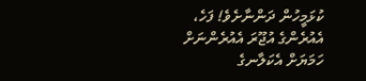ކުޅަމީހުން ދަންނާށެވެ! ފަހެ، އެއުރެންގެ އުޖޫރަ އެއުރެންނަށް ހަމަޔަށް އެކަލާނގެ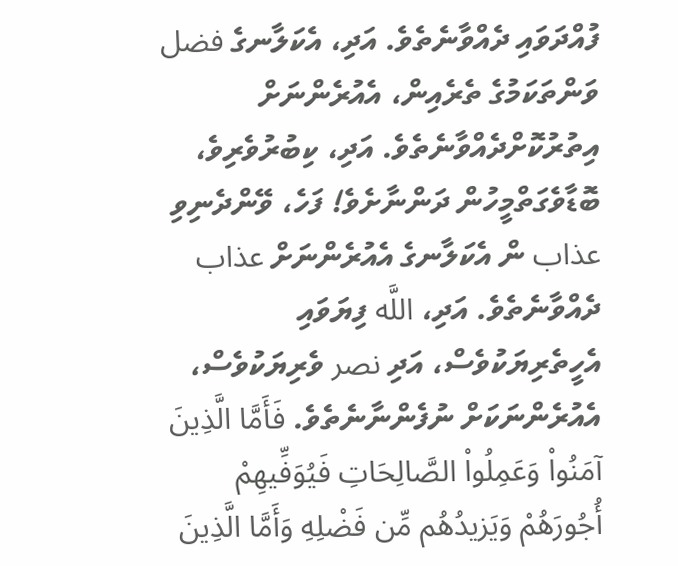ފުއްދަވައި ދެއްވާނެތެވެ. އަދި، އެކަލާނގެ فضل ވަންތަކަމުގެ ތެރެއިން، އެއުރެންނަށް އިތުރުކޮށްދެއްވާނެތެވެ. އަދި، ކިބުރުވެރިވެ، ބޮޑާވެގަތްމީހުން ދަންނާށެވެ! ފަހެ، ވޭންދެނިވި عذاب ން އެކަލާނގެ އެއުރެންނަށް عذاب ދެއްވާނެތެވެ. އަދި، اللَّه ފިޔަވައި އެހީތެރިޔަކުވެސް، އަދި نصر ވެރިޔަކުވެސް، އެއުރެންނަކަށް ނުފެންނާނެތެވެ. فَأَمَّا الَّذِينَ آمَنُواْ وَعَمِلُواْ الصَّالِحَاتِ فَيُوَفِّيهِمْ أُجُورَهُمْ وَيَزيدُهُم مِّن فَضْلِهِ وَأَمَّا الَّذِينَ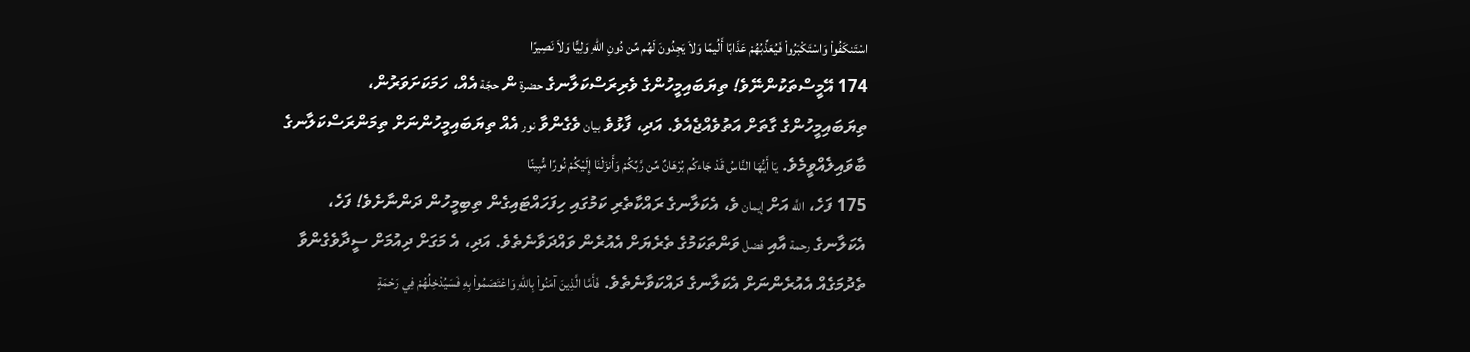اسْتَنكَفُواْ وَاسْتَكْبَرُواْ فَيُعَذِّبُهُمْ عَذَابًا أَلُيمًا وَلاَ يَجِدُونَ لَهُم مِّن دُونِ اللّهِ وَلِيًّا وَلاَ نَصِيرًا
174 އޭމީސްތަކުންނޭވެ! ތިޔަބައިމީހުންގެ ވެރިރަސްކަލާނގެ حضرة ން حجّة އެއް، ހަމަކަށަވަރުން، ތިޔަބައިމީހުންގެ ގާތަށް އަތުވެއްޖެއެވެ. އަދި، ފާޅުވެ بيان ވެގެންވާ نور އެއް ތިޔަބައިމީހުންނަށް ތިމަންރަސްކަލާނގެ ބާވައިލެއްވީމެވެ. يَا أَيُّهَا النَّاسُ قَدْ جَاءكُم بُرْهَانٌ مِّن رَّبِّكُمْ وَأَنزَلْنَا إِلَيْكُمْ نُورًا مُّبِينًا
175 ފަހެ، اللَّه އަށް إيمان ވެ، އެކަލާނގެ ރައްކާތެރި ކަމުގައި ހިފަހައްޓައިގެން ތިބިމީހުން ދަންނާށެވެ! ފަހެ، އެކަލާނގެ رحمة އާއި فضل ވަންތަކަމުގެ ތެރެޔަށް އެއުރެން ވައްދަވާނެތެވެ. އަދި، އެ މަގަށް ދިއުމަށް ސީދާވެގެންވާ ތެދުމަގެއް އެއުރެންނަށް އެކަލާނގެ ދައްކަވާނެތެވެ. فَأَمَّا الَّذِينَ آمَنُواْ بِاللّهِ وَاعْتَصَمُواْ بِهِ فَسَيُدْخِلُهُمْ فِي رَحْمَةٍ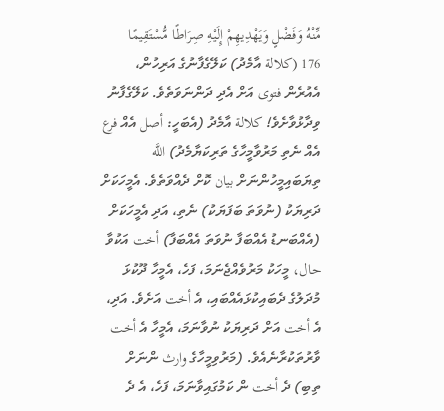مِّنْهُ وَفَضْلٍ وَيَهْدِيهِمْ إِلَيْهِ صِرَاطًا مُّسْتَقِيمًا
176 (كلالة އާމެދު) ކަލޭގެފާނުގެ އަރިހުން، އެއުރެން فتوى އަށް އެދި ދަންނަވަތެވެ. ކަލޭގެފާނު ވިދާޅުވާށެވެ! كلالة އާމެދު (އެބަހީ: أصل އެއް فرع އެއް ނެތި މަރުވާމީހާގެ ތަރިކަޔާމެދު) اللَّه ތިޔަބައިމީހުންނަށް بيان ކޮށް ދެއްވަތެވެ. އެމީހަކަށް ދަރިޔަކު (ނުވަތަ ބަފަޔަކު) ނެތި، އަދި އެމީހަކަށް (އެއްބަނޑު އެއްބަފާ ނުވަތަ އެއްބަފާ) أخت އަކުވާ حال، މީހަކު މަރުވެއްޖެނަމަ، ފަހެ، އެމީހާ ދޫކުޅަ މުދަލުގެ ދެބައިކުޅައެއްބައި، އެ أخت އަށެވެ. އަދި، އެ أخت އަށް ދަރިޔަކު ނުވާނަމަ، އެމީހާ އެ أخت ވާރުތަކުރާނެއެވެ. (މަރުވިމީހާގެ وارث ންނަށް ތިބި) ދެ أخت ން ކަމުގައިވާނަމަ، ފަހެ، އެ ދެ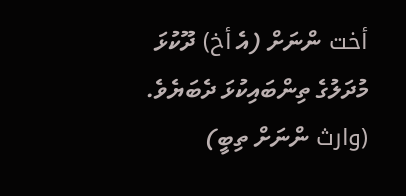أخت ންނަށް (އެ أخ) ދޫކުޅަ މުދަލުގެ ތިންބައިކުޅަ ދެބަޔެވެ. (وارث ންނަށް ތިބީ)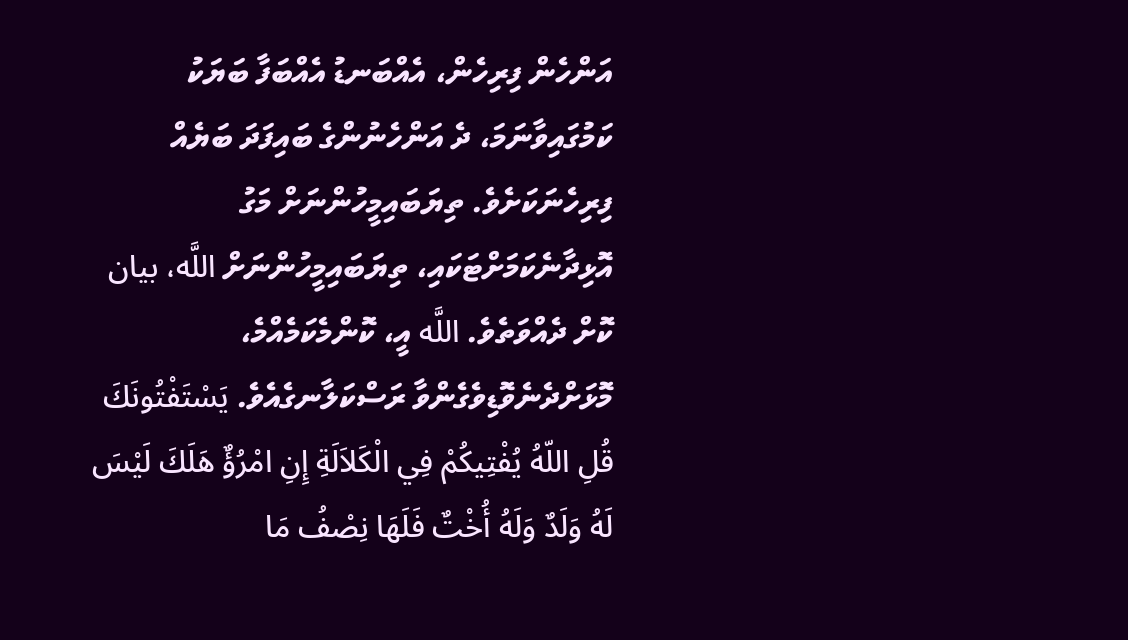އަންހެން ފިރިހެން، އެއްބަނޑު އެއްބަފާ ބަޔަކު ކަމުގައިވާނަމަ، ދެ އަންހެނުންގެ ބައިފަދަ ބަޔެއް ފިރިހެނަކަށެވެ. ތިޔަބައިމީހުންނަށް މަގު އޮޅިދާނެކަމަށްޓަކައި، ތިޔަބައިމީހުންނަށް اللَّه، بيان ކޮށް ދެއްވަތެވެ. اللَّه އީ، ކޮންމެކަމެއްމެ، މޮޅަށްދެނެވޮޑިވެގެންވާ ރަސްކަލާނގެއެވެ. يَسْتَفْتُونَكَ قُلِ اللّهُ يُفْتِيكُمْ فِي الْكَلاَلَةِ إِنِ امْرُؤٌ هَلَكَ لَيْسَ لَهُ وَلَدٌ وَلَهُ أُخْتٌ فَلَهَا نِصْفُ مَا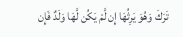تَرَكَ وَهُوَ يَرِثُهَا إِن لَّمْ يَكُن لَّهَا وَلَدٌ فَإِن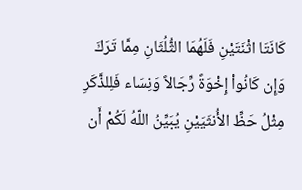كَانَتَا اثْنَتَيْنِ فَلَهُمَا الثُّلُثَانِ مِمَّا تَرَكَ وَإِن كَانُواْ إِخْوَةً رِّجَالاً وَنِسَاء فَلِلذَّكَرِ مِثْلُ حَظِّ الأُنثَيَيْنِ يُبَيِّنُ اللّهُ لَكُمْ أَن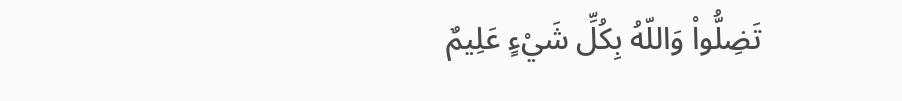تَضِلُّواْ وَاللّهُ بِكُلِّ شَيْءٍ عَلِيمٌ